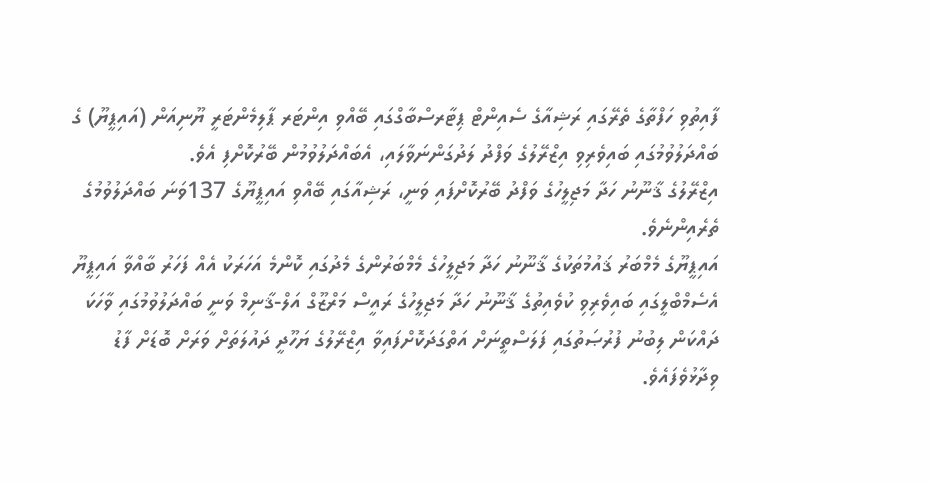ފާއިތުވި ހަފްތާގެ ތެރޭގައި ރަޝިއާގެ ސެއިންޓް ޕިޓާރސްބާގްގައި ބޭއްވި އިންޓަރ ޕާލިމެންޓަރީ ޔޫނިއަން (އައިޕީޔޫ) ގެ ބައްދަލުވުމުގައި ބައިވެރިވި އިޒްރޭލުގެ ވަފްދު ލަދުގަންނަވާލައި، އެބައްދަލުވުމުން ބޭރުކޮށްފި އެވެ.
އިޒްރޭލުގެ ޤާނޫނު ހަދާ މަޖިލީހުގެ ވަފްދު ބޭރުކޮށްފައި ވަނީ، ރަޝިއާގައި ބޭއްވި އައިޕީޔޫގެ 137ވަނަ ބައްދަލުވުމުގެ ތެރެއިންނެވެ.
އައިޕީޔޫގެ މެމްބަރު ޤައުމުތަކުގެ ޤާނޫނު ހަދާ މަޖިލީހުގެ މެމްބަރުންގެ މެދުގައި ކޮންމެ އަހަރަކު އެއް ފަހަރު ބާއްވާ އައިޕީޔޫ އެސެމްބްލީގައި ބައިވެރިވި ކުވެއިތުގެ ޤާނޫނު ހަދާ މަޖިލީހުގެ ރައީސް މަރްޒޫގް އަލް-ޤާނިމް ވަނީ ބައްދަލުވުމުގައި ވާހަކަ ދައްކަން ލިބުނު ފުރުޞަތުގައި ފަލަސްތީނަށް އަތްގަދަކޮށްފައިވާ އިޒްރޭލުގެ ޔަހޫދީ ދައުލަތަށް ވަރަށް ބޮޑަށް ފާޑު ވިދާޅުވެފައެވެ.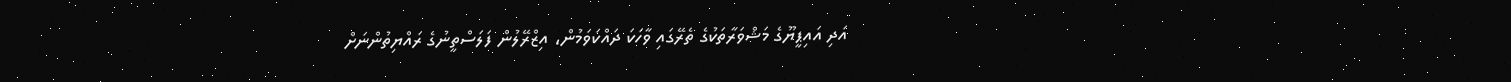އަދި އައިޕީޔޫގެ މަޝްވަރާތަކުގެ ތެރޭގައި ވާހަކަ ދައްކަވަމުން، އިޒްރޭލުން ފަލަސްތީނުގެ ރައްޔިތުންނަށް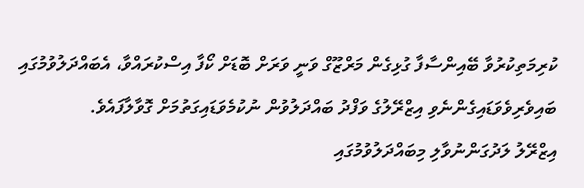ކުރިމަތިކުރުވާ ބޭއިންސާފާ ގުޅިގެން މަރްޒޫގް ވަނީ ވަރަށް ބޮޑަށް ކޯފާ އިސްކުރައްވާ، އެބައްދަލުވުމުގައި ބައިވެރިވެވަޑައިގެންނެވި އިޒްރޭލުގެ ވަފްދު ބައްދަލުވުން ނުކުމެވަޑައިގަތުމަށް ގޮވާލާފައެވެ.
އިޒްރޭލު ލަދުގަންނުވާލި މިބައްދަލުވުމުގައި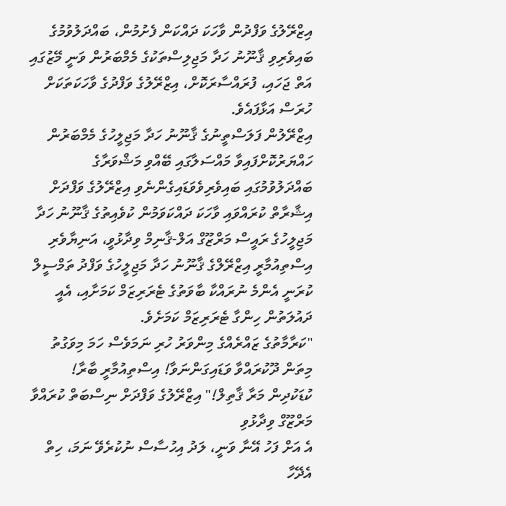އިޒްރޭލުގެ ވަފްދުން ވާހަކަ ދައްކަން ފެށުމުން، ބައްދަލުވުމުގެ ބައިވެރިވި ޤާނޫނު ހަދާ މަޖިލިސްތަކުގެ މެމްބަރުން ވަނީ މޭޒުގައި އަތް ޖަހައި، ފުރައްސާރަކޮށް، އިޒްރޭލުގެ ވަފްދުގެ ވާހަކަތަކަށް ހުރަސް އަޅާފައެވެ.
އިޒްރޭލުން ފަލަސްތީނުގެ ޤާނޫނު ހަދާ މަޖިލީހުގެ މެމްބަރުން ހައްޔަރުކޮށްފައިވާ މައްސަލާގައި ބޭއްވި މަޝްވަރާގެ ބައްދަލުވުމުގައި ބައިވެރިވެވަޑައިގެންނެވި އިޒްރޭލުގެ ވަފްދަށް އިޝާރާތް ކުރައްވައި ވާހަކަ ދައްކަވަމުން ކުވެއިތުގެ ޤާނޫނު ހަދާ މަޖިލީހުގެ ރައީސް މަރްޒޫގް އަލް-ޤާނިމް ވިދާޅުވީ، އަނިޔާވެރި އިސްތިއުމާރީ އިޒްރޭލްގެ ޤާނޫނު ހަދާ މަޖިލީހުގެ ވަފްދު ތަމްސީލް ކުރަނީ އެންމެ ނުރައްކާ ބާވަތުގެ ޓެރަރިޒަމް ކަމަށާއި، އެއީ ދައުލަތުން ހިންގާ ޓެރަރިޒަމް ކަމަށެވެ.
"ކަރާމާތުގެ ޒައްރެއްގެ މިންވަރު ހުރި ނަމަވެސް ހަމަ މިވަގުތު މިތަން ދޫކުރައްވާ ވަޑައިގަންނަވާ! އިސްތިއުމާރީ ބާރާ! ކުޑަކުދިން މަރާ ޤާތިލް!" އިޒްރޭލުގެ ވަފްދަށް ނިސްބަތް ކުރައްވާ މަރްޒޫގް ވިދާޅުވި
އެ އަށް ފަހު އޭނާ ވަނީ، ލަދު އިހުސާސް ނުކުރެވޭ ނަމަ، ހިތް އެދޭހާ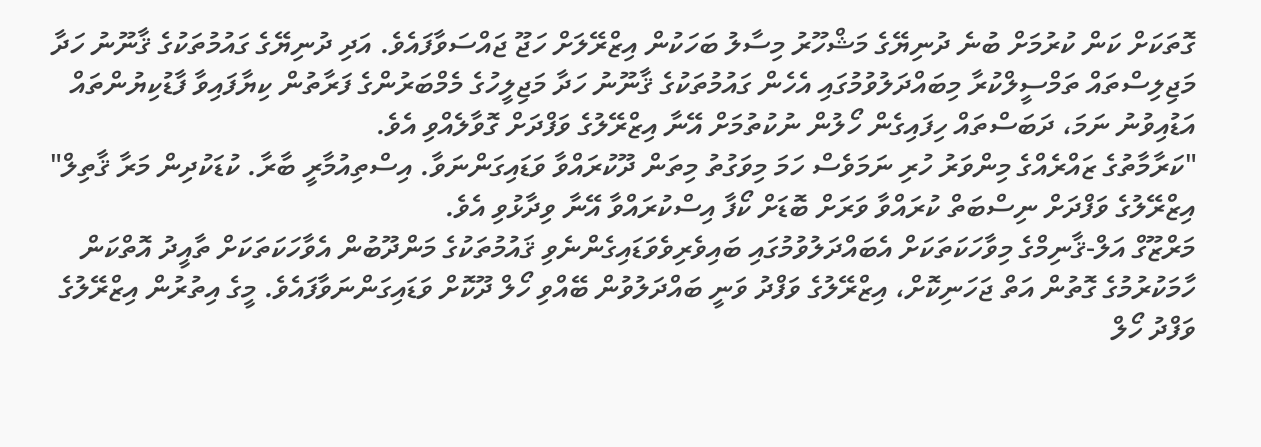ގޮތަކަށް ކަން ކުރުމަށް ބުނެ ދުނިޔޭގެ މަޝްހޫރު މިސާލު ބަހަކުން އިޒްރޭލަށް ހަޖޫ ޖައްސަވާފައެވެ. އަދި ދުނިޔޭގެ ގައުމުތަކުގެ ޤާނޫނު ހަދާ މަޖިލިސްތައް ތަމްސީލްކުރާ މިބައްދަލުވުމުގައި އެހެން ގައުމުތަކުގެ ޤާނޫނު ހަދާ މަޖިލީހުގެ މެމްބަރުންގެ ފަރާތުން ކިޔާފައިވާ ފާޑުކިޔުންތައް އަޑުއިވުނު ނަމަ، ދަބަސްތައް ހިފައިގެން ހޯލުން ނުކުތުމަށް އޭނާ އިޒްރޭލުގެ ވަފްދަށް ގޮވާލެއްވި އެވެ.
"ކަރާމާތުގެ ޒައްރެއްގެ މިންވަރު ހުރި ނަމަވެސް ހަމަ މިވަގުތު މިތަން ދޫކުރައްވާ ވަޑައިގަންނަވާ. އިސްތިއުމާރީ ބާރާ. ކުޑަކުދިން މަރާ ޤާތިލް" އިޒްރޭލުގެ ވަފްދަށް ނިސްބަތް ކުރައްވާ ވަރަށް ބޮޑަށް ކޯފާ އިސްކުރައްވާ އޭނާ ވިދާޅުވި އެވެ.
މަރްޒޫގް އަލް-ޤާނިމްގެ މިވާހަކަތަކަށް އެބައްދަލުވުމުގައި ބައިވެރިވެވަޑައިގެންނެވި ޤައުމުތަކުގެ މަންދޫބުން އެވާހަކަތަކަށް ތާއީދު އޮތްކަން ހާމަކުރުމުގެ ގޮތުން އަތް ޖަހަނިކޮށް، އިޒްރޭލުގެ ވަފްދު ވަނީ ބައްދަލުވުން ބޭއްވި ހޯލް ދޫކޮށް ވަޑައިގަންނަވާފައެވެ. މީގެ އިތުރުން އިޒްރޭލުގެ ވަފްދު ހޯލް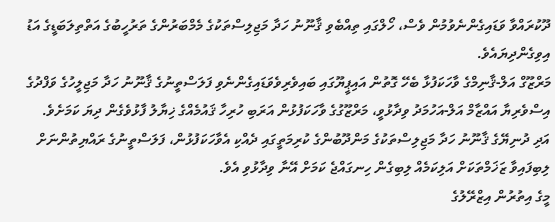ދޫކުރައްވާ ވަޑައިގެންނެވުމުން ވެސް، ހޯލްގައި ތިއްބެވި ޤާނޫނު ހަދާ މަޖިލިސްތަކުގެ މެމްބަރުންގެ ތަރުހީބުގެ އަތްތިލަބަޑީގެ އަޑު އިވިގެންދިޔައެވެ.
މަރްޒޫގް އަލް-ޤާނިމްގެ ވާހަކަފުޅާ ބެހޭ ގޮތުން އައިޕީޔޫގައި ބައިވެރިވެވަޑައިގެންނެވި ފަލަސްތީނުގެ ޤާނޫނު ހަދާ މަޖިލީހުގެ ވަފްދުގެ އިސްވެރިޔާ އައްޒާމް އަލް-އަހުމަދު ވިދާޅުވީ، މަރްޒޫގުގެ ވާހަކަފުޅުން އަރަބި ހުރިހާ ޤައުމެއްގެ ޚިޔާލު ފާޅުވެގެން ދިޔަ ކަމަށެވެ. އަދި ދުނިޔޭގެ ޤާނޫނު ހަދާ މަޖިލިސްތަކުގެ މަންދޫބުންގެ ކުރިމަތީގައި ދެއްކި އެވާހަކަފުޅުން، ފަލަސްތީނުގެ ރައްޔިތުންނަށް ލިބިފައިވާ ޒަޚަމްތަކަށް އަލިކަމެއް ލިބިގެން ހިނގައްޖެ ކަމަށް އޭނާ ވިދާޅުވި އެވެ.
މީގެ އިތުރުން އިޒްރޭލުގެ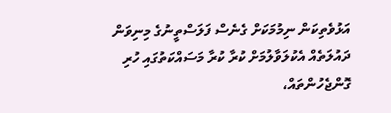އަޅުވެތިކަން ނިމުމަކަށް ގެނެސް ފަލަސްތީނުގެ މިނިވަން ދައުލަތެއް އެކުލަވާލުމަށް ކުރާ ކުރާ މަސައްކަތުގައި ހުރި ގޮންޖެހުންތައް،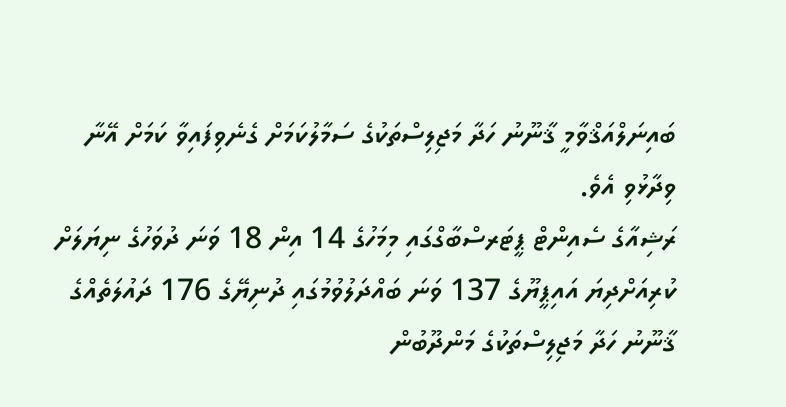ބައިނަލްއަޤްވާމީ ޤާނޫނު ހަދާ މަޖިލިސްތަކުގެ ސަމާލުކަމަށް ގެނެވިފައިވާ ކަމަށް އޭނާ ވިދާޅުވި އެވެ.
ރަޝިއާގެ ސެއިންޓް ޕީޓަރސްބާގްގައި މިމަހުގެ 14 އިން 18 ވަނަ ދުވަހުގެ ނިޔަލަށް ކުރިއަށްދިޔަ އައިޕީޔޫގެ 137 ވަނަ ބައްދަލުވުމުގައި ދުނިޔޭގެ 176 ދައުލަތެއްގެ ޤާނޫނު ހަދާ މަޖިލިސްތަކުގެ މަންދޫބުން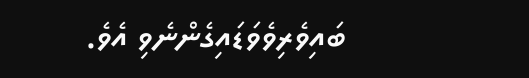ބައިވެރިވެވަޑައިގެންނެވި އެވެ.